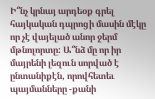Ի՞նչ կրնայ արդեօք գրել հայկական դպրոցի մասին մէկը որ չէ վայելած անոր ջերմ մթնոլորտը: Ա՞նձ մը որ իր մայրենի լեզուն սորված է ընտանիքէն, որովհետեւ պայմանները -քանի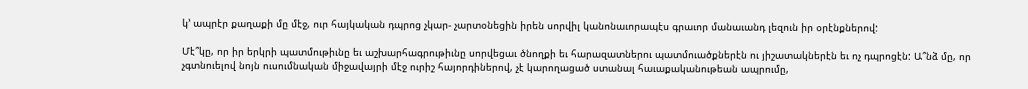կ’ ապրէր քաղաքի մը մէջ, ուր հայկական դպրոց չկար- չարտօնեցին իրեն սորվիլ կանոնաւորապէս գրաւոր մանաւանդ լեզուն իր օրէնքներով:

Մէ՞կը, որ իր երկրի պատմութիւնը եւ աշխարհագրութիւնը սորվեցաւ ծնողքի եւ հարազատներու պատմուածքներէն ու յիշատակներէն եւ ոչ դպրոցէն: Ա՞նձ մը, որ չգտնուելով նոյն ուսումնական միջավայրի մէջ ուրիշ հայորդիներով, չէ կարողացած ստանալ հաւաքականութեան ապրումը,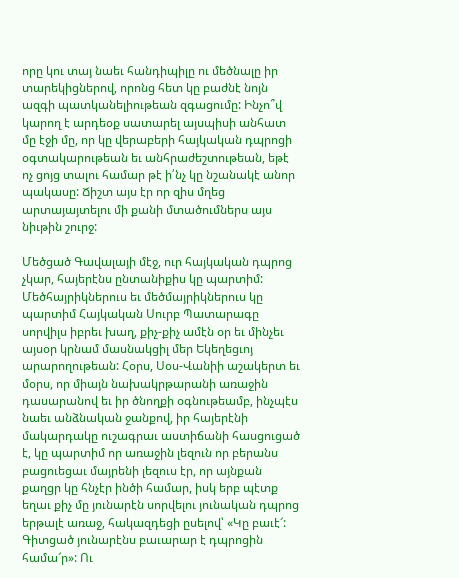որը կու տայ նաեւ հանդիպիլը ու մեծնալը իր տարեկիցներով, որոնց հետ կը բաժնէ նոյն ազգի պատկանելիութեան զգացումը: Ինչո՞վ կարող է արդեօք սատարել այսպիսի անհատ մը էջի մը, որ կը վերաբերի հայկական դպրոցի օգտակարութեան եւ անհրաժեշտութեան, եթէ ոչ ցոյց տալու համար թէ ի՛նչ կը նշանակէ անոր պակասը: Ճիշտ այս էր որ զիս մղեց արտայայտելու մի քանի մտածումներս այս նիւթին շուրջ:

Մեծցած Գավալայի մէջ, ուր հայկական դպրոց չկար, հայերէնս ընտանիքիս կը պարտիմ: Մեծհայրիկներուս եւ մեծմայրիկներուս կը պարտիմ Հայկական Սուրբ Պատարագը սորվիլս իբրեւ խաղ, քիչ-քիչ ամէն օր եւ մինչեւ այսօր կրնամ մասնակցիլ մեր Եկեղեցւոյ արարողութեան: Հօրս, Սօս-Վանիի աշակերտ եւ մօրս, որ միայն նախակրթարանի առաջին դասարանով եւ իր ծնողքի օգնութեամբ, ինչպէս նաեւ անձնական ջանքով, իր հայերէնի մակարդակը ուշագրաւ աստիճանի հասցուցած է, կը պարտիմ որ առաջին լեզուն որ բերանս բացուեցաւ մայրենի լեզուս էր, որ այնքան քաղցր կը հնչէր ինծի համար, իսկ երբ պէտք եղաւ քիչ մը յունարէն սորվելու յունական դպրոց երթալէ առաջ, հակազդեցի ըսելով՝ «Կը բաւէ՜: Գիտցած յունարէնս բաւարար է դպրոցին համա՜ր»: Ու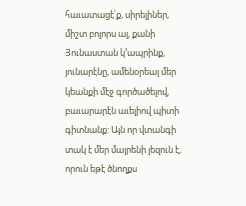հաւատացէ՛ք, սիրելիներ, միշտ բոլորս ալ, քանի Յունաստան կ’ապրինք, յունարէնը, ամենօրեայ մեր կեանքի մէջ գործածելով, բաւարարէն աւելիով պիտի գիտնանք: Այն որ վտանգի տակ է մեր մայրենի լեզուն է, որուն եթէ ծնողքս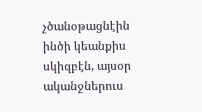չծանօթացնէին ինծի կեանքիս սկիզբէն, այսօր ականջներուս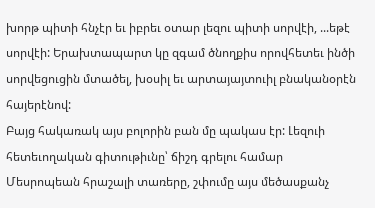խորթ պիտի հնչէր եւ իբրեւ օտար լեզու պիտի սորվէի, ...եթէ սորվէի: Երախտապարտ կը զգամ ծնողքիս որովհետեւ ինծի սորվեցուցին մտածել, խօսիլ եւ արտայայտուիլ բնականօրէն հայերէնով:
Բայց հակառակ այս բոլորին բան մը պակաս էր: Լեզուի հետեւողական գիտութիւնը՝ ճիշդ գրելու համար Մեսրոպեան հրաշալի տառերը, շփումը այս մեծասքանչ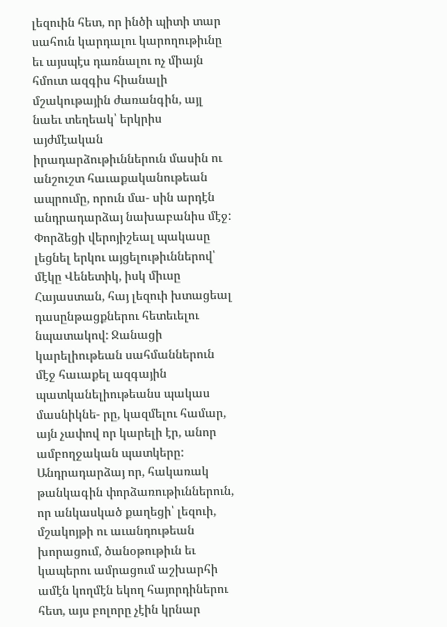լեզուին հետ, որ ինծի պիտի տար սահուն կարդալու կարողութիւնը եւ այսպէս դառնալու ոչ միայն հմուտ ազգիս հիանալի մշակութային ժառանգին, այլ նաեւ տեղեակ՝ երկրիս այժմէական իրադարձութիւններուն մասին ու անշուշտ հաւաքականութեան ապրումը, որուն մա- սին արդէն անդրադարձայ նախաբանիս մէջ:
Փորձեցի վերոյիշեալ պակասը լեցնել երկու այցելութիւններով՝ մէկը Վենետիկ, իսկ միւսը Հայաստան, հայ լեզուի խտացեալ դասընթացքներու հետեւելու նպատակով: Ջանացի կարելիութեան սահմաններուն մէջ հաւաքել ազգային պատկանելիութեանս պակաս մասնիկնե- րը, կազմելու համար, այն չափով որ կարելի էր, անոր ամբողջական պատկերը: Անդրադարձայ որ, հակառակ թանկագին փորձառութիւններուն, որ անկասկած քաղեցի՝ լեզուի, մշակոյթի ու աւանդութեան խորացում, ծանօթութիւն եւ կապերու ամրացում աշխարհի ամէն կողմէն եկող հայորդիներու հետ, այս բոլորը չէին կրնար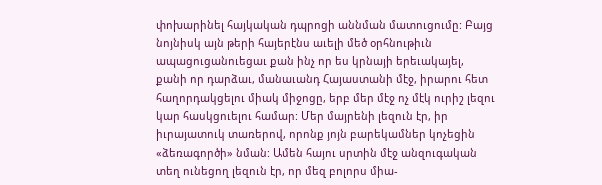փոխարինել հայկական դպրոցի աննման մատուցումը: Բայց նոյնիսկ այն թերի հայերէնս աւելի մեծ օրհնութիւն ապացուցանուեցաւ քան ինչ որ ես կրնայի երեւակայել, քանի որ դարձաւ, մանաւանդ Հայաստանի մէջ, իրարու հետ հաղորդակցելու միակ միջոցը, երբ մեր մէջ ոչ մէկ ուրիշ լեզու կար հասկցուելու համար: Մեր մայրենի լեզուն էր, իր իւրայատուկ տառերով, որոնք յոյն բարեկամներ կոչեցին «ձեռագործի» նման: Ամեն հայու սրտին մէջ անզուգական տեղ ունեցող լեզուն էր, որ մեզ բոլորս միա-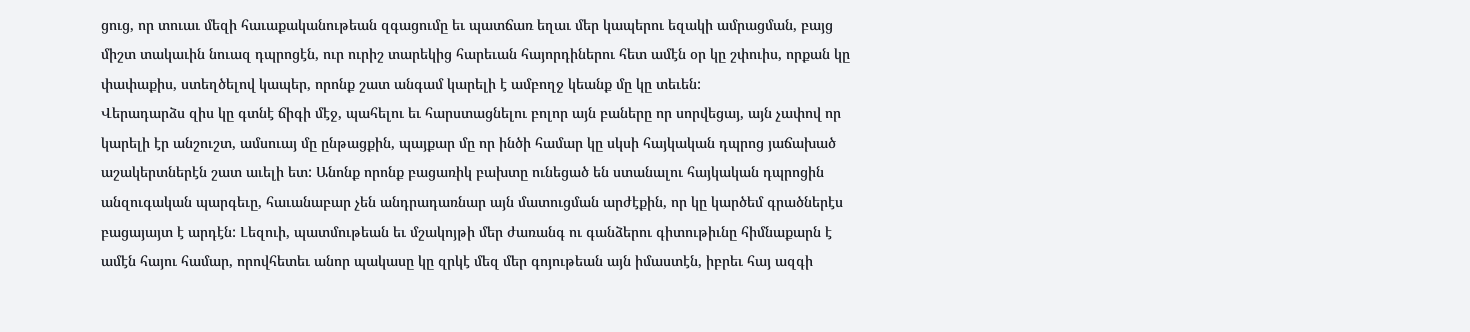ցուց, որ տուաւ մեզի հաւաքականութեան զգացումը եւ պատճառ եղաւ մեր կապերու եզակի ամրացման, բայց միշտ տակաւին նուազ դպրոցէն, ուր ուրիշ տարեկից հարեւան հայորդիներու հետ ամէն օր կը շփուիս, որքան կը փափաքիս, ստեղծելով կապեր, որոնք շատ անգամ կարելի է ամբողջ կեանք մը կը տեւեն:
Վերադարձս զիս կը գտնէ ճիգի մէջ, պահելու եւ հարստացնելու բոլոր այն բաները որ սորվեցայ, այն չափով որ կարելի էր անշուշտ, ամսուայ մը ընթացքին, պայքար մը որ ինծի համար կը սկսի հայկական դպրոց յաճախած աշակերտներէն շատ աւելի ետ: Անոնք որոնք բացառիկ բախտը ունեցած են ստանալու հայկական դպրոցին անզուգական պարգեւը, հաւանաբար չեն անդրադառնար այն մատուցման արժէքին, որ կը կարծեմ գրածներէս բացայայտ է արդէն: Լեզուի, պատմութեան եւ մշակոյթի մեր ժառանգ ու գանձերու գիտութիւնը հիմնաքարն է ամէն հայու համար, որովհետեւ անոր պակասը կը զրկէ մեզ մեր գոյութեան այն իմաստէն, իբրեւ հայ ազգի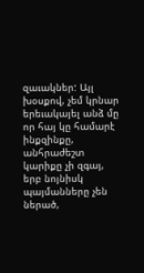զաւակներ: Այլ խօսքով, չեմ կրնար երեւակայել անձ մը որ հայ կը համարէ ինքզինքը, անհրաժեշտ կարիքը չի զգայ, երբ նոյնիսկ պայմանները չեն ներած,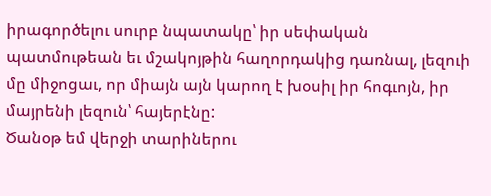իրագործելու սուրբ նպատակը՝ իր սեփական պատմութեան եւ մշակոյթին հաղորդակից դառնալ, լեզուի մը միջոցաւ, որ միայն այն կարող է խօսիլ իր հոգւոյն, իր մայրենի լեզուն՝ հայերէնը:
Ծանօթ եմ վերջի տարիներու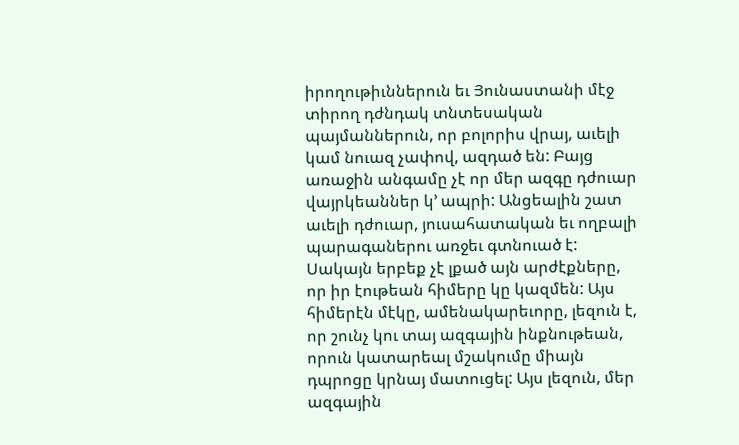իրողութիւններուն եւ Յունաստանի մէջ տիրող դժնդակ տնտեսական պայմաններուն, որ բոլորիս վրայ, աւելի կամ նուազ չափով, ազդած են: Բայց առաջին անգամը չէ որ մեր ազգը դժուար վայրկեաններ կ’ ապրի: Անցեալին շատ աւելի դժուար, յուսահատական եւ ողբալի պարագաներու առջեւ գտնուած է: Սակայն երբեք չէ լքած այն արժէքները, որ իր էութեան հիմերը կը կազմեն: Այս հիմերէն մէկը, ամենակարեւորը, լեզուն է, որ շունչ կու տայ ազգային ինքնութեան, որուն կատարեալ մշակումը միայն դպրոցը կրնայ մատուցել: Այս լեզուն, մեր ազգային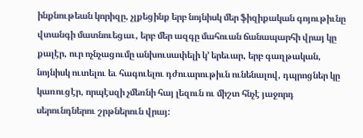ինքնութեան կորիզը, չլքեցինք երբ նոյնիսկ մեր ֆիզիքական գոյութիւնը վտանգի մատնուեցաւ, երբ մեր ազգը մահուան ճանապարհի վրայ կը քալէր, ուր ոչնչացումը անխուսափելի կ’ երեւար, երբ գաղթական, նոյնիսկ ուտելու եւ հագուելու դժուարութիւն ունենալով, դպրոցներ կը կառուցէր, որպէսզի չմեռնի հայ լեզուն ու միշտ հնչէ յաջորդ սերունդներու շրթներուն վրայ: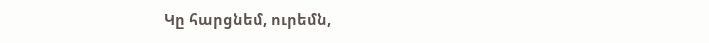Կը հարցնեմ, ուրեմն,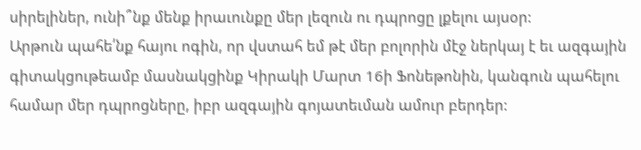սիրելիներ, ունի՞նք մենք իրաւունքը մեր լեզուն ու դպրոցը լքելու այսօր:
Արթուն պահե՛նք հայու ոգին, որ վստահ եմ թէ մեր բոլորին մէջ ներկայ է եւ ազգային գիտակցութեամբ մասնակցինք Կիրակի Մարտ 16ի Ֆոնեթոնին, կանգուն պահելու համար մեր դպրոցները, իբր ազգային գոյատեւման ամուր բերդեր: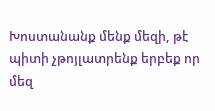Խոստանանք մենք մեզի, թէ պիտի չթոյլատրենք երբեք որ մեզ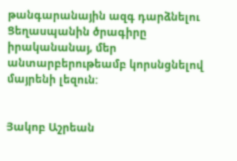թանգարանային ազգ դարձնելու Ցեղասպանին ծրագիրը իրականանայ, մեր անտարբերութեամբ կորսնցնելով մայրենի լեզուն:


Յակոբ Աշրեան